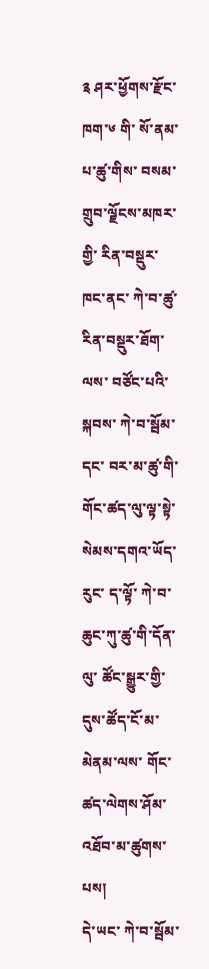༉ ཤར་ཕྱོགས་རྫོང་ཁག་༦ གི་ སོ་ནམ་པ་ཚུ་གིས་ བསམ་གྲུབ་ལྗོངས་མཁར་གྱི་ རིན་བསྡུར་ཁང་ནང་ ཀེ་བ་ཚུ་ རིན་བསྡུར་ཐོག་ལས་ བཙོང་པའི་སྐབས་ ཀེ་བ་སྦོམ་དང་ བར་མ་ཚུ་གི་ གོང་ཚད་ལུ་ལྟ་སྟེ་ སེམས་དགའ་ཡོད་རུང་ ད་ལྟོ་ ཀེ་བ་ཆུང་ཀུ་ཚུ་གི་དོན་ལུ་ ཚོང་སྒྱུར་གྱི་ དུས་ཚོད་ངོ་མ་མེནམ་ལས་ གོང་ཚད་ལེགས་ཤོམ་ འཐོབ་མ་ཚུགས་པས།
དེ་ཡང་ ཀེ་བ་སྦོམ་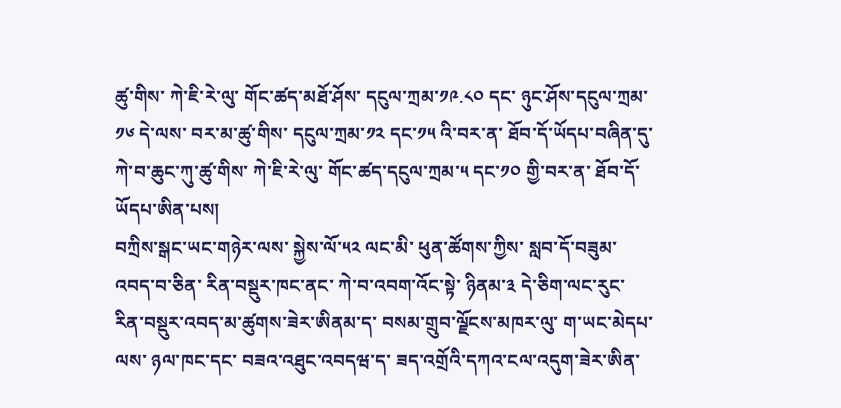ཚུ་གིས་ ཀེ་ཇི་རེ་ལུ་ གོང་ཚད་མཐོ་ཤོས་ དངུལ་ཀྲམ་༡༩.༨༠ དང་ ཉུང་ཤོས་དངུལ་ཀྲམ་༡༦ དེ་ལས་ བར་མ་ཚུ་གིས་ དངུལ་ཀྲམ་༡༢ དང་༡༥ འི་བར་ན་ ཐོབ་དོ་ཡོདཔ་བཞིན་དུ་ ཀེ་བ་ཆུང་ཀུ་ཚུ་གིས་ ཀེ་ཇི་རེ་ལུ་ གོང་ཚད་དངུལ་ཀྲམ་༥ དང་༡༠ གྱི་བར་ན་ ཐོབ་དོ་ཡོདཔ་ཨིན་པས།
བཀྲིས་སྒང་ཡང་གཉེར་ལས་ སྐྱེས་ལོ་༥༢ ལང་མི་ ཕུན་ཚོགས་ཀྱིས་ སླབ་དོ་བཟུམ་འབད་བ་ཅིན་ རིན་བསྡུར་ཁང་ནང་ ཀེ་བ་འབག་འོང་སྟེ་ ཉིནམ་༣ དེ་ཅིག་ལང་རུང་ རིན་བསྡུར་འབད་མ་ཚུགས་ཟེར་ཨིནམ་ད་ བསམ་གྲུབ་ལྗོངས་མཁར་ལུ་ ག་ཡང་མེདཔ་ལས་ ཉལ་ཁང་དང་ བཟའ་འཐུང་འབདཝ་ད་ ཟད་འགྲོའི་དཀའ་ངལ་འདུག་ཟེར་ཨིན་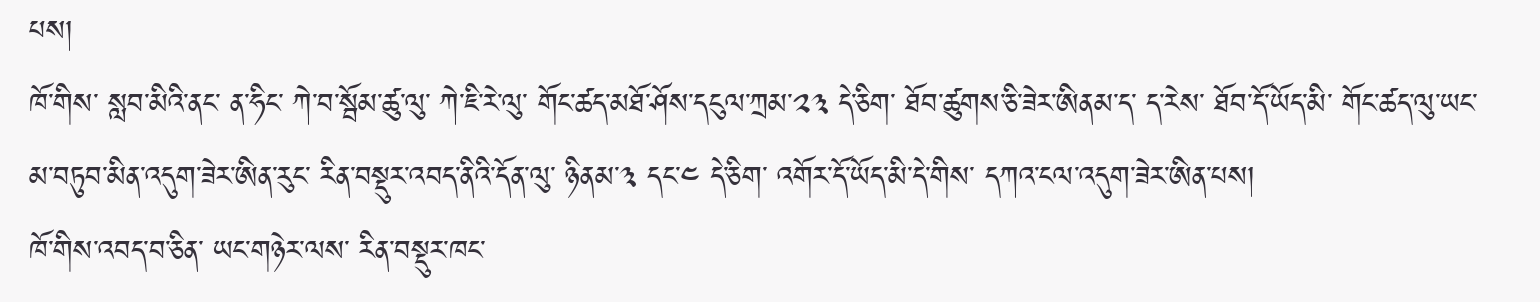པས།
ཁོ་གིས་ སླབ་མིའི་ནང་ ན་ཧིང་ ཀེ་བ་སྦོམ་ཚུ་ལུ་ ཀེ་ཇི་རེ་ལུ་ གོང་ཚད་མཐོ་ཤོས་དངུལ་ཀྲམ་༢༣ དེ་ཅིག་ ཐོབ་ཚུགས་ཅི་ཟེར་ཨིནམ་ད་ ད་རེས་ ཐོབ་དོ་ཡོད་མི་ གོང་ཚད་ལུ་ཡང་ མ་བཏུབ་མིན་འདུག་ཟེར་ཨིན་རུང་ རིན་བསྡུར་འབད་ནིའི་དོན་ལུ་ ཉིནམ་༣ དང་༤ དེ་ཅིག་ འགོར་དོ་ཡོད་མི་དེ་གིས་ དཀའ་ངལ་འདུག་ཟེར་ཨིན་པས།
ཁོ་གིས་འབད་བ་ཅིན་ ཡང་གཉེར་ལས་ རིན་བསྡུར་ཁང་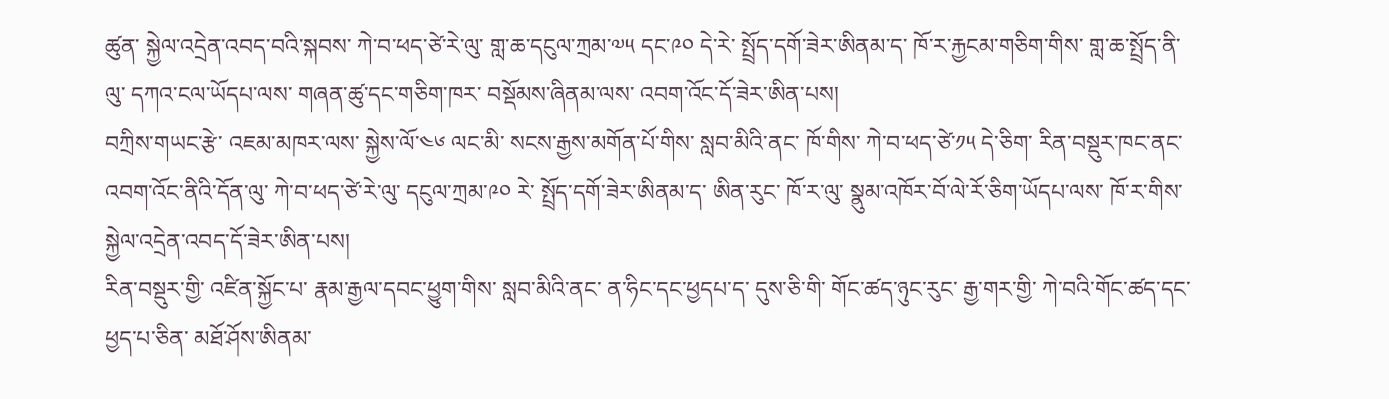ཚུན་ སྐྱེལ་འདྲེན་འབད་བའི་སྐབས་ ཀེ་བ་ཕད་ཙེ་རེ་ལུ་ གླ་ཆ་དངུལ་ཀྲམ་༧༥ དང་༩༠ དེ་རེ་ སྤྲོད་དགོ་ཟེར་ཨིནམ་ད་ ཁོ་ར་རྐྱངམ་གཅིག་གིས་ གླ་ཆ་སྤྲོད་ནི་ལུ་ དཀའ་ངལ་ཡོདཔ་ལས་ གཞན་ཚུ་དང་གཅིག་ཁར་ བསྡོམས་ཞིནམ་ལས་ འབག་འོང་དོ་ཟེར་ཨིན་པས།
བཀྲིས་གཡང་རྩེ་ འཇམ་མཁར་ལས་ སྐྱེས་ལོ་༤༦ ལང་མི་ སངས་རྒྱས་མགོན་པོ་གིས་ སླབ་མིའི་ནང་ ཁོ་གིས་ ཀེ་བ་ཕད་ཙེ་༡༥ དེ་ཅིག་ རིན་བསྡུར་ཁང་ནང་ འབག་འོང་ནིའི་དོན་ལུ་ ཀེ་བ་ཕད་ཙེ་རེ་ལུ་ དངུལ་ཀྲམ་༩༠ རེ་ སྤྲོད་དགོ་ཟེར་ཨིནམ་ད་ ཨིན་རུང་ ཁོ་ར་ལུ་ སྣུམ་འཁོར་བོ་ལེ་རོ་ཅིག་ཡོདཔ་ལས་ ཁོ་ར་གིས་ སྐྱེལ་འདྲེན་འབད་དོ་ཟེར་ཨིན་པས།
རིན་བསྡུར་གྱི་ འཛིན་སྐྱོང་པ་ རྣམ་རྒྱལ་དབང་ཕྱུག་གིས་ སླབ་མིའི་ནང་ ན་ཧིང་དང་ཕྱདཔ་ད་ དུས་ཅི་གི་ གོང་ཚད་ཉུང་རུང་ རྒྱ་གར་གྱི་ ཀེ་བའི་གོང་ཚད་དང་ཕྱད་པ་ཅིན་ མཐོ་ཤོས་ཨིནམ་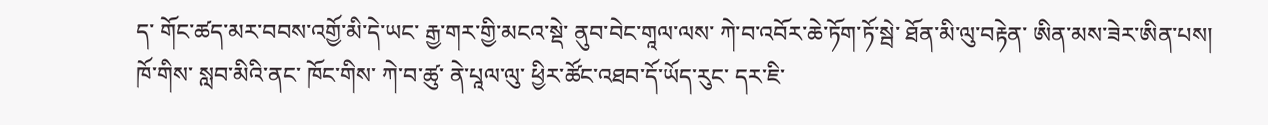ད་ གོང་ཚད་མར་བབས་འགྱོ་མི་དེ་ཡང་ རྒྱ་གར་གྱི་མངའ་སྡེ་ ནུབ་བེང་གཱལ་ལས་ ཀེ་བ་འབོར་ཆེ་ཏོག་ཏོ་སྦེ་ ཐོན་མི་ལུ་བརྟེན་ ཨིན་མས་ཟེར་ཨིན་པས།
ཁོ་གིས་ སླབ་མིའི་ནང་ ཁོང་གིས་ ཀེ་བ་ཚུ་ ནེ་པཱལ་ལུ་ ཕྱིར་ཚོང་འཐབ་དོ་ཡོད་རུང་ དར་ཇི་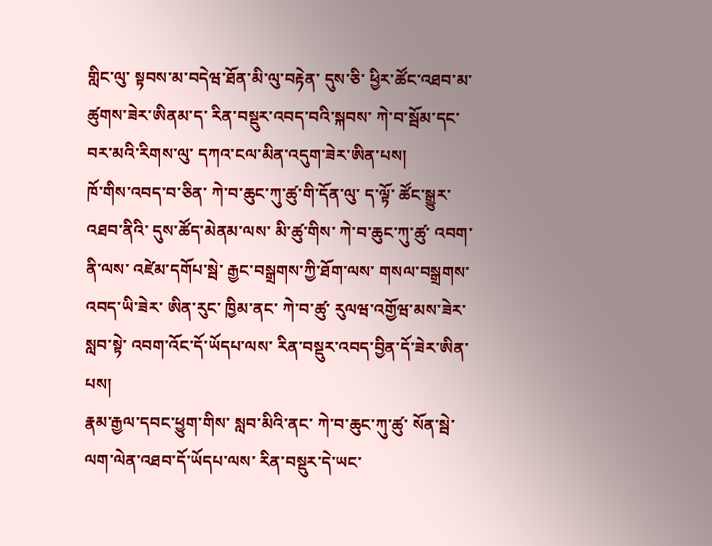གླིང་ལུ་ སྟབས་མ་བདེཝ་ཐོན་མི་ལུ་བརྟེན་ དུས་ཅི་ ཕྱིར་ཚོང་འཐབ་མ་ཚུགས་ཟེར་ཨིནམ་ད་ རིན་བསྡུར་འབད་བའི་སྐབས་ ཀེ་བ་སྦོམ་དང་ བར་མའི་རིགས་ལུ་ དཀའ་ངལ་མིན་འདུག་ཟེར་ཨིན་པས།
ཁོ་གིས་འབད་བ་ཅིན་ ཀེ་བ་ཆུང་ཀུ་ཚུ་གི་དོན་ལུ་ ད་ལྟོ་ ཚོང་སྒྱུར་འཐབ་ནིའི་ དུས་ཚོད་མེནམ་ལས་ མི་ཚུ་གིས་ ཀེ་བ་ཆུང་ཀུ་ཚུ་ འབག་ནི་ལས་ འཛེམ་དགོཔ་སྦེ་ རྒྱང་བསྒྲགས་ཀྱི་ཐོག་ལས་ གསལ་བསྒྲགས་འབད་ཡི་ཟེར་ ཨིན་རུང་ ཁྱིམ་ནང་ ཀེ་བ་ཚུ་ རུལཝ་འགྱོཝ་མས་ཟེར་སླབ་སྟེ་ འབག་འོང་དོ་ཡོདཔ་ལས་ རིན་བསྡུར་འབད་བྱིན་དོ་ཟེར་ཨིན་པས།
རྣམ་རྒྱལ་དབང་ཕྱུག་གིས་ སླབ་མིའི་ནང་ ཀེ་བ་ཆུང་ཀུ་ཚུ་ སོན་སྦེ་ ལག་ལེན་འཐབ་དོ་ཡོདཔ་ལས་ རིན་བསྡུར་དེ་ཡང་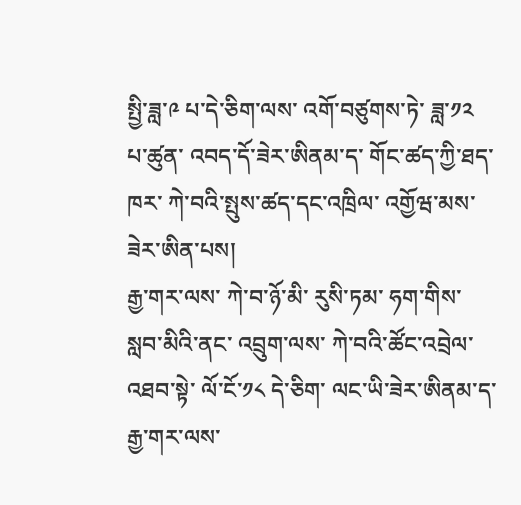སྤྱི་ཟླ་༩ པ་དེ་ཅིག་ལས་ འགོ་བཙུགས་ཏེ་ ཟླ་༡༢ པ་ཚུན་ འབད་དོ་ཟེར་ཨིནམ་ད་ གོང་ཚད་ཀྱི་ཐད་ཁར་ ཀེ་བའི་སྤུས་ཚད་དང་འཁྲིལ་ འགྱོཝ་མས་ཟེར་ཨིན་པས།
རྒྱ་གར་ལས་ ཀེ་བ་ཉོ་མི་ རུསི་ཏམ་ ཧག་གིས་ སླབ་མིའི་ནང་ འབྲུག་ལས་ ཀེ་བའི་ཚོང་འབྲེལ་འཐབ་སྟེ་ ལོ་ངོ་༡༨ དེ་ཅིག་ ལང་ཡི་ཟེར་ཨིནམ་ད་ རྒྱ་གར་ལས་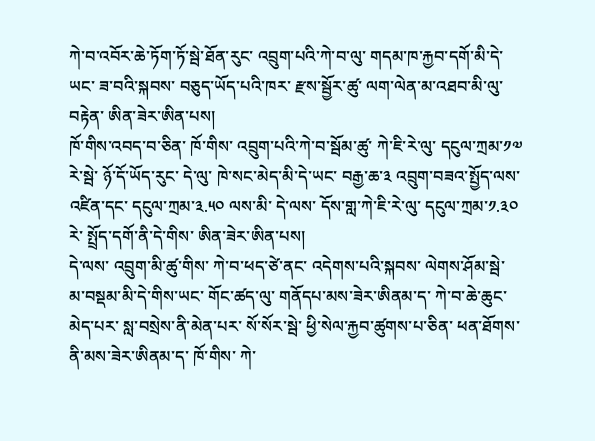ཀེ་བ་འབོར་ཆེ་ཏོག་ཏོ་སྦེ་ཐོན་རུང་ འབྲུག་པའི་ཀེ་བ་ལུ་ གདམ་ཁ་རྐྱབ་དགོ་མི་དེ་ཡང་ ཟ་བའི་སྐབས་ བཅུད་ཡོད་པའི་ཁར་ རྫས་སྦྱོར་ཚུ་ ལག་ལེན་མ་འཐབ་མི་ལུ་བརྟེན་ ཨིན་ཟེར་ཨིན་པས།
ཁོ་གིས་འབད་བ་ཅིན་ ཁོ་གིས་ འབྲུག་པའི་ཀེ་བ་སྦོམ་ཚུ་ ཀེ་ཇི་རེ་ལུ་ དངུལ་ཀྲམ་༡༧ རེ་སྦེ་ ཉོ་དོ་ཡོད་རུང་ དེ་ལུ་ ཁེ་སང་མེད་མི་དེ་ཡང་ བརྒྱ་ཆ་༣ འབྲུག་བཟའ་སྤྱོད་ལས་འཛིན་དང་ དངུལ་ཀྲམ་༣.༥༠ ལས་མི་ དེ་ལས་ དོས་གླ་ཀེ་ཇི་རེ་ལུ་ དངུལ་ཀྲམ་༡.༣༠ རེ་ སྤྲོད་དགོ་ནི་དེ་གིས་ ཨིན་ཟེར་ཨིན་པས།
དེ་ལས་ འབྲུག་མི་ཚུ་གིས་ ཀེ་བ་ཕད་ཙེ་ནང་ འདེགས་པའི་སྐབས་ ལེགས་ཤོམ་སྦེ་ མ་བསྡམ་མི་དེ་གིས་ཡང་ གོང་ཚད་ལུ་ གནོདཔ་མས་ཟེར་ཨིནམ་ད་ ཀེ་བ་ཆེ་ཆུང་མེད་པར་ སླ་བསྲེས་ནི་མེན་པར་ སོ་སོར་སྦེ་ ཕྱི་སེལ་རྐྱབ་ཚུགས་པ་ཅིན་ ཕན་ཐོགས་ནི་མས་ཟེར་ཨིནམ་ད་ ཁོ་གིས་ ཀེ་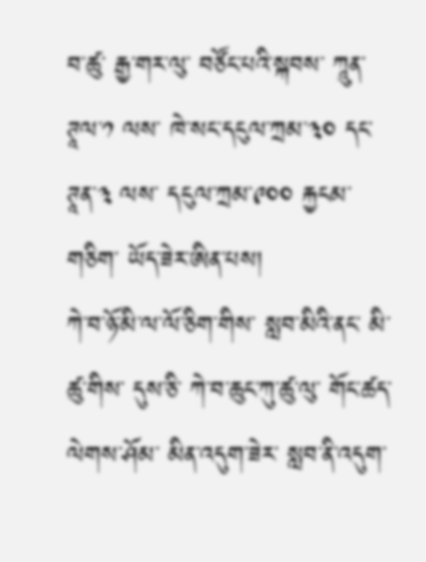བ་ཚུ་ རྒྱ་གར་ལུ་ བཙོང་པའི་སྐབས་ ཀཱུན་ཊཱལ་༡ ལས་ ཁེ་སང་དངུལ་ཀྲམ་༣༠ དང་ ཊཱན་༣ ལས་ དངུལ་ཀྲམ་༩༠༠ རྐྱངམ་གཅིག་ ཡོད་ཟེར་ཨིན་པས།
ཀེ་བ་ཉོ་མི་ལ་ལོ་ཅིག་གིས་ སླབ་མིའི་ནང་ མི་ཚུ་གིས་ དུས་ཅི་ ཀེ་བ་ཆུང་ཀུ་ཚུ་ལུ་ གོང་ཚད་ལེགས་ཤོམ་ མིན་འདུག་ཟེར་ སླབ་ནི་འདུག་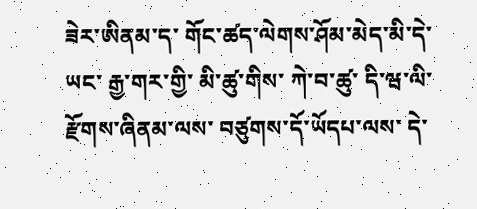ཟེར་ཨིནམ་ད་ གོང་ཚད་ལེགས་ཤོམ་མེད་མི་དེ་ཡང་ རྒྱ་གར་གྱི་ མི་ཚུ་གིས་ ཀེ་བ་ཚུ་ དི་ཝ་ལི་རྫོགས་ཞིནམ་ལས་ བཙུགས་དོ་ཡོདཔ་ལས་ དེ་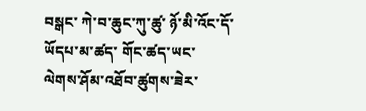བསྒང་ ཀེ་བ་ཆུང་ཀུ་ཚུ་ ཉོ་མི་འོང་དོ་ཡོདཔ་མ་ཚད་ གོང་ཚད་ཡང་ ལེགས་ཤོམ་འཐོབ་ཚུགས་ཟེར་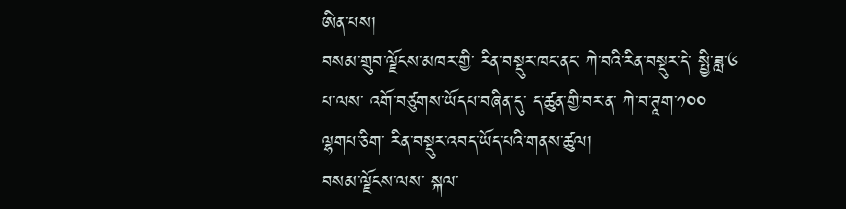ཨིན་པས།
བསམ་གྲུབ་ལྗོངས་མཁར་གྱི་ རིན་བསྡུར་ཁང་ནང་ ཀེ་བའི་རིན་བསྡུར་དེ་ སྤྱི་ཟླ་༦ པ་ལས་ འགོ་བཙུགས་ཡོདཔ་བཞིན་དུ་ ད་ཚུན་གྱི་བར་ན་ ཀེ་བ་ཊཱག་༡༠༠ ལྷགཔ་ཅིག་ རིན་བསྡུར་འབད་ཡོད་པའི་གནས་ཚུལ།
བསམ་ལྗོངས་ལས་ སྐལ་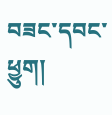བཟང་དབང་ཕྱུག།